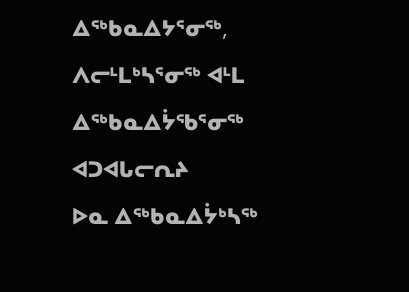ᐃᖅᑲᓇᐃᔭᕐᓂᖅ, ᐱᓕᒻᒪᒃᓴᕐᓂᖅ ᐊᒻᒪ ᐃᖅᑲᓇᐃᔮᖃᕐᓂᖅ
ᐊᑐᐊᒐᓕᕆᔨ
ᐅᓇ ᐃᖅᑲᓇᐃᔮᒃᓴᖅ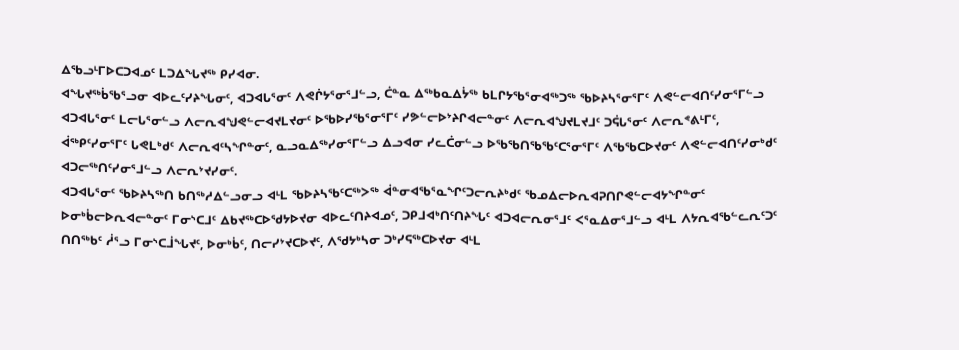ᐃᖃᓗᒻᒥᐅᑕᑐᐊᓄᑦ ᒪᑐᐃᖓᔪᖅ ᑭᓯᐊᓂ.
ᐊᖓᔪᖅᑳᖃᕐᓗᓂ ᐊᐅᓚᑦᓯᔨᖓᓂᑦ, ᐊᑐᐊᒐᕐᓂᑦ ᐱᕙᒌᔭᕐᓂᕐᒧᓪᓗ, ᑖᓐᓇ ᐃᖅᑲᓇᐃᔮᖅ ᑲᒪᒋᔭᖃᕐᓂᐊᖅᑐᖅ ᖃᐅᔨᓴᕐᓂᕐᒥᑦ ᐱᕙᓪᓕᐊᑎᑦᓯᓂᕐᒥᓪᓗ ᐊᑐᐊᒐᕐᓂᑦ ᒪᓕᒐᕐᓂᓪᓗ ᐱᓕᕆᐊᖑᕙᓪᓕᐊᔪᒪᔪᓂᑦ ᐅᖃᐅᓯᖃᕐᓂᕐᒥᑦ ᓯᕗᓪᓕᐅᔾᔨᒋᐊᓕᓐᓂᑦ ᐱᓕᕆᐊᖑᔪᒪᔪᒧᑦ ᑐᕌᒐᕐᓂᑦ ᐱᓕᕆᕝᕕᒻᒥᑦ, ᐋᖅᑭᑦᓯᓂᕐᒥᑦ ᒐᕙᒪᒃᑯᑦ ᐱᓕᕆᐊᑦᓴᖏᓐᓂᑦ, ᓇᓗᓇᐃᖅᓯᓂᕐᒥᓪᓗ ᐃᓗᐊᓂ ᓯᓚᑖᓂᓪᓗ ᐅᖃᖃᑎᖃᖃᑦᑕᕐᓂᕐᒥᑦ ᐱᖃᖃᑕᐅᔪᓂᑦ ᐱᕙᓪᓕᐊᑎᑦᓯᓂᒃᑯᑦ ᐊᑐᓕᖅᑎᑦᓯᓂᕐᒧᓪᓗ ᐱᓕᕆᔾᔪᓯᓂᑦ.
ᐊᑐᐊᒐᕐᓂᑦ ᖃᐅᔨᓴᖅᑎ ᑲᑎᖅᓱᐃᓪᓗᓂᓗ ᐊᒻᒪ ᖃᐅᔨᓴᖃᑦᑕᖅᐳᖅ ᐋᓐᓂᐊᖃᕐᓇᖏᑦᑐᓕᕆᔨᒃᑯᑦ ᖃᓄᐃᓕᐅᕆᐊᕈᑎᒋᕙᓪᓕᐊᔭᖏᓐᓂᑦ ᐅᓂᒃᑳᓕᐅᕆᐊᓕᓐᓂᑦ ᒥᓂᔅᑕᒧᑦ ᐃᑲᔪᖅᑕᐅᖁᔭᐅᔪᓂ ᐊᐅᓚᑦᑎᔨᐊᓄᑦ, ᑐᑭᒧᐊᒃᑎᑦᑎᔨᖓᑦ ᐊᑐᐊᓕᕆᓂᕐᒧᑦ ᐸᕐᓇᐃᓂᕐᒧᓪᓗ ᐊᒻᒪ ᐱᔭᕆᐊᖃᓪᓚᕆᑦᑐᑦ ᑎᑎᖅᑲᑦ ᓲᕐᓗ ᒥᓂᔅᑕᒨᖓᔪᑦ, ᐅᓂᒃᑳᑦ, ᑎᓕᓯᔾᔪᑕᐅᔪᑦ, ᐱᖁᔭᒃᓴᓂ ᑐᒃᓯᕋᖅᑕᐅᔪᓂ ᐊᒻᒪ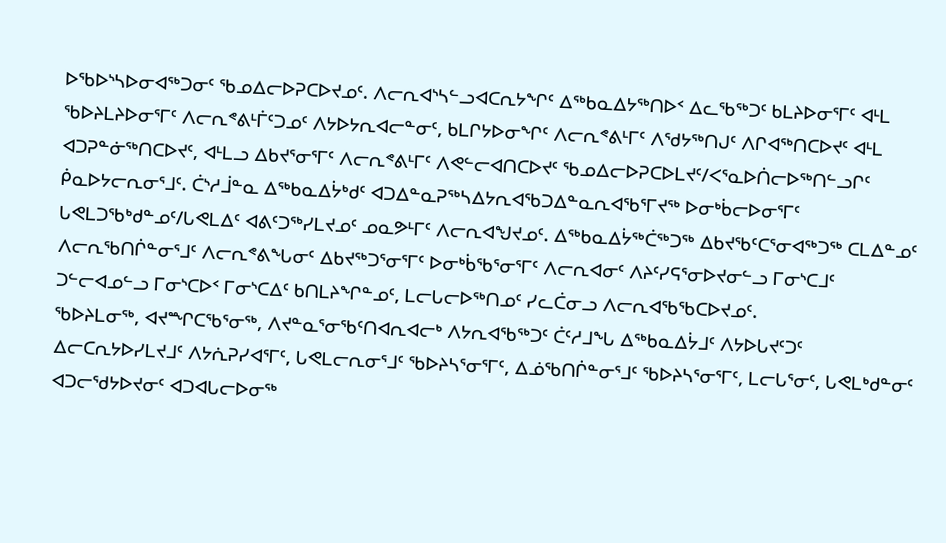ᐅᖃᐅᔅᓴᐅᓂᐊᖅᑐᓂᑦ ᖃᓄᐃᓕᐅᕈᑕᐅᔪᓄᑦ. ᐱᓕᕆᐊᔅᓴᓪᓗᐊᑕᕆᔭᖏᑦ ᐃᖅᑲᓇᐃᔭᖅᑎᐅᑉ ᐃᓚᖃᖅᑐᑦ ᑲᒪᔨᐅᓂᕐᒥᑦ ᐊᒻᒪ ᖃᐅᔨᒪᔨᐅᓂᕐᒥᑦ ᐱᓕᕆᕝᕕᒻᒦᑦᑐᓄᑦ ᐱᔭᐅᔭᕆᐊᓕᓐᓂᑦ, ᑲᒪᒋᔭᐅᓂᖏᑦ ᐱᓕᕆᕝᕕᒻᒥᑦ ᐱᖁᔭᖅᑎᒍᑦ ᐱᒋᐊᖅᑎᑕᐅᔪᑦ ᐊᒻᒪ ᐊᑐᕈᓐᓃᖅᑎᑕᐅᔪᑦ, ᐊᒻᒪᓗ ᐃᑲᔪᕐᓂᕐᒥᑦ ᐱᓕᕆᕝᕕᒻᒥᑦ ᐱᕙᓪᓕᐊᑎᑕᐅᔪᑦ ᖃᓄᐃᓕᐅᕈᑕᐅᒪᔪᑦ/ᐸᕐᓇᐅᑏᓕᐅᖅᑎᓪᓗᒋᑦ ᑮᓇᐅᔭᓕᕆᓂᕐᒧᑦ. ᑖᔅᓱᒨᓐᓇ ᐃᖅᑲᓇᐃᔮᒃᑯᑦ ᐊᑐᐃᓐᓇᕈᖅᓴᐃᔭᕆᐊᖃᑐᐃᓐᓇᕆᐊᖃᕐᒥᔪᖅ ᐅᓂᒃᑳᓕᐅᓂᕐᒥᑦ ᒐᕙᒪᑐᖃᒃᑯᓐᓄᑦ/ᒐᕙᒪᐃᑦ ᐊᕕᑦᑐᖅᓯᒪᔪᓄᑦ ᓄᓇᕗᒻᒥᑦ ᐱᓕᕆᐊᖑᔪᓄᑦ. ᐃᖅᑲᓇᐃᔮᖅᑖᖅᑐᖅ ᐃᑲᔪᖃᑦᑕᕐᓂᐊᖅᑐᖅ ᑕᒪᐃᓐᓄᑦ ᐱᓕᕆᖃᑎᒌᓐᓂᕐᒧᑦ ᐱᓕᕆᕝᕕᖓᓂᑦ ᐃᑲᔪᖅᑐᕐᓂᕐᒥᑦ ᐅᓂᒃᑳᖃᕐᓂᕐᒥᑦ ᐱᓕᕆᐊᓂᑦ ᐱᔨᑦᓯᕋᕐᓂᐅᔪᓂᓪᓗ ᒥᓂᔅᑕᒧᑦ ᑐᓪᓕᐊᓄᓪᓗ ᒥᓂᔅᑕᐅᑉ ᒥᓂᔅᑕᐃᑦ ᑲᑎᒪᔨᖏᓐᓄᑦ, ᒪᓕᒐᓕᐅᖅᑎᓄᑦ ᓯᓚᑖᓂᓗ ᐱᓕᕆᐊᖃᖃᑕᐅᔪᓄᑦ.
ᖃᐅᔨᒪᓂᖅ, ᐊᔪᙱᑕᖃᕐᓂᖅ, ᐱᔪᓐᓇᕐᓂᖃᑦᑎᐊᕆᐊᓕᒃ ᐱᔭᕆᐊᖃᖅᑐᑦ ᑖᑦᓱᒧᖓ ᐃᖅᑲᓇᐃᔮᒧᑦ ᐱᔭᐅᒐᔪᑦᑐᑦ ᐃᓕᑕᕆᔭᐅᓯᒪᔪᒧᑦ ᐱᔭᕇᕈᓯᐊᕐᒥᑦ, ᒐᕙᒪᓕᕆᓂᕐᒧᑦ ᖃᐅᔨᓴᕐᓂᕐᒥᑦ, ᐃᓅᖃᑎᒌᓐᓂᕐᒧᑦ ᖃᐅᔨᓴᕐᓂᕐᒥᑦ, ᒪᓕᒐᕐᓂᑦ, ᒐᕙᒪᒃᑯᓐᓂᑦ ᐊᑐᓕᖁᔭᐅᔪᓂᑦ ᐊᑐᐊᒐᓕᐅᓂᖅ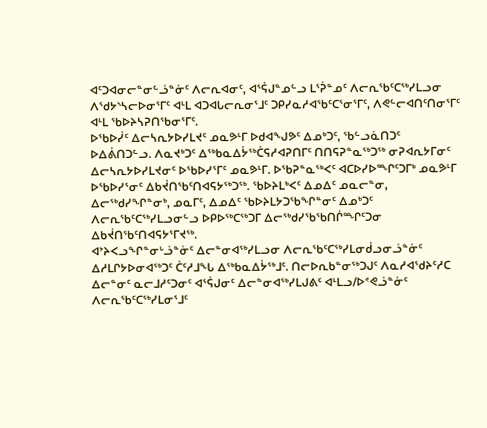ᐊᑦᑐᐊᓂᓕᓐᓂᓪᓘᓐᓃᑦ ᐱᓕᕆᐊᓂᑦ, ᐊᕐᕌᒍᓐᓄᓪᓗ ᒪᕐᕉᓐᓄᑦ ᐱᓕᕆᖃᑦᑕᖅᓯᒪᓗᓂ ᐱᖁᔭᔅᓴᓕᐅᓂᕐᒥᑦ ᐊᒻᒪ ᐊᑐᐊᒐᓕᕆᓂᕐᒧᑦ ᑐᑭᓯᓇᓱᐊᖃᑦᑕᕐᓂᕐᒥᑦ, ᐱᕙᓪᓕᐊᑎᑦᑎᓂᕐᒥᑦ ᐊᒻᒪ ᖃᐅᔨᓴᕈᑎᖃᓂᕐᒥᑦ.
ᐅᖃᐅᓰᑦ ᐃᓕᓴᕆᔭᐅᓯᒪᔪᑦ ᓄᓇᕗᒻᒥ ᐅᑯᐊᖑᕗᑦ ᐃᓄᒃᑐᑦ, ᖃᓪᓗᓈᑎᑐᑦ ᐅᐃᕖᑎᑐᓪᓗ. ᐱᓇᔪᒃᑐᑦ ᐃᖅᑲᓇᐃᔮᖅᑖᕋᓱᐊᕈᑎᒥᑦ ᑎᑎᕋᕈᓐᓇᖅᑐᖅ ᓂᕈᐊᕆᔭᒥᓂᑦ ᐃᓕᓴᕆᔭᐅᓯᒪᔪᓂᑦ ᐅᖃᐅᓯᕐᒥᑦ ᓄᓇᕗᒻᒥ. ᐅᖃᕈᓐᓇᖅᐸᑦ ᐊᑕᐅᓯᐅᙱᑦᑐᒥᒃ ᓄᓇᕗᒻᒥ ᐅᖃᐅᓯᕐᓂᑦ ᐃᑲᔫᑎᖃᑦᑎᐊᕋᔭᖅᑐᖅ. ᖃᐅᔨᒪᒃᐸᑦ ᐃᓄᐃᑦ ᓄᓇᓕᓐᓂ, ᐃᓕᖅᑯᓯᖏᓐᓂᒃ, ᓄᓇᒥᑦ, ᐃᓄᐃᑦ ᖃᐅᔨᒪᔭᑐᖃᖏᓐᓂᑦ ᐃᓄᒃᑐᑦ ᐱᓕᕆᖃᑦᑕᖅᓯᒪᓗᓂᓪᓗ ᐅᑭᐅᖅᑕᖅᑐᒥ ᐃᓕᖅᑯᓯᖃᖃᑎᒌᙱᑦᑐᓂ ᐃᑲᔫᑎᖃᑦᑎᐊᕋᔭᕐᒥᔪᖅ.
ᐊᔾᔨᐸᓗᖏᓐᓂᒡᓘᓐᓃᑦ ᐃᓕᓐᓂᐊᖅᓯᒪᓗᓂ ᐱᓕᕆᖃᑦᑕᖅᓯᒪᓂᑰᓗᓂᓘᓐᓃᑦ ᐃᓱᒪᒋᔭᐅᓂᐊᖅᑐᑦ ᑖᑦᓱᒧᖓ ᐃᖅᑲᓇᐃᔮᖅᒧᑦ. ᑎᓕᐅᕆᑲᓐᓂᖅᑐᒍᑦ ᐱᓇᓱᐊᖁᔨᑦᓱᑕ ᐃᓕᓐᓂᑦ ᓇᓕᒧᓱᑦᑐᓂᑦ ᐊᕐᕌᒍᓂᑦ ᐃᓕᓐᓂᐊᖅᓯᒪᒍᕕᑦ ᐊᒻᒪᓗ/ᐅᕝᕙᓘᓐᓃᑦ ᐱᓕᕆᖃᑦᑕᖅᓯᒪᓂᕐᒧᑦ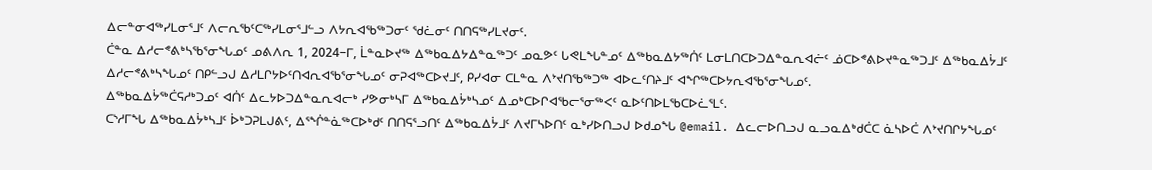ᐃᓕᓐᓂᐊᖅᓯᒪᓂᕐᒧᑦ ᐱᓕᕆᖃᑦᑕᖅᓯᒪᓂᕐᒧᓪᓗ ᐱᔭᕆᐊᖃᖅᑐᓂᑦ ᖁᓛᓂᑦ ᑎᑎᕋᖅᓯᒪᔪᓂᑦ.
ᑖᓐᓇ ᐃᓱᓕᕝᕕᒃᓴᖃᕐᓂᖓᓄᑦ ᓄᕕᐱᕆ 1, 2024−ᒥ, ᒫᓐᓇᐅᔪᖅ ᐃᖅᑲᓇᐃᔭᐃᓐᓇᖅᑐᑦ ᓄᓇᕗᑦ ᒐᕙᒪᖓᓐᓄᑦ ᐃᖅᑲᓇᐃᔭᖅᑏᑦ ᒪᓂᒪᑎᑕᐅᑐᐃᓐᓇᕆᐊᓖᑦ ᓅᑕᐅᕝᕕᐅᔪᓐᓇᖅᑐᒧᑦ ᐃᖅᑲᓇᐃᔮᒧᑦ ᐃᓱᓕᕝᕕᒃᓴᖓᓄᑦ ᑎᑭᓪᓗᒍ ᐃᓱᒪᒋᔭᐅᑦᑎᐊᕆᐊᖃᕐᓂᖓᓄᑦ ᓂᕈᐊᖅᑕᐅᔪᒧᑦ, ᑭᓯᐊᓂ ᑕᒪᓐᓇ ᐱᔾᔪᑎᖃᖅᑐᖅ ᐊᐅᓚᑦᑎᔨᒧᑦ ᐊᖏᖅᑕᐅᔭᕆᐊᖃᕐᓂᖓᓄᑦ.
ᐃᖅᑲᓇᐃᔮᖅᑖᕋᓱᒃᑐᓄᑦ ᐊᑏᑦ ᐃᓚᔭᐅᑐᐃᓐᓇᕆᐊᓕᒃ ᓯᕗᓂᒃᓴᒥ ᐃᖅᑲᓇᐃᔮᒃᓴᓄᑦ ᐃᓄᒃᑕᐅᒋᐊᖃᓕᕐᓂᖅᐸᑦ ᓇᐅᑦᑎᐅᒪᖃᑕᐅᓛᕐᒪᑦ.
ᑕᔅᓱᒥᖓ ᐃᖅᑲᓇᐃᔮᒃᓴᒧᑦ ᐆᒃᑐᕈᒪᒍᕕᑦ, ᐃᕐᖐᓐᓈᖅᑕᐅᒃᑯᑦ ᑎᑎᕋᕐᓗᑎᑦ ᐃᖅᑲᓇᐃᔮᒧᑦ ᐱᔪᒥᓴᐅᑎᑦ ᓇᒃᓯᐅᑎᓗᒍ ᐅᑯᓄᖓ @email. ᐃᓚᓕᐅᑎᓗᒍ ᓇᓗᓇᐃᒃᑯᑖᑕ ᓈᓴᐅᑖ ᐱᔾᔪᑎᒋᔭᖓᓄᑦ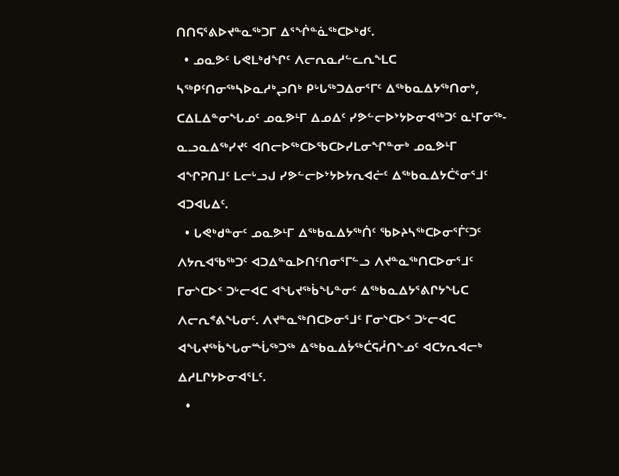ᑎᑎᕋᕐᕕᐅᔪᓐᓇᖅᑐᒥ ᐃᕐᖐᓐᓈᖅᑕᐅᒃᑯᑦ.
  • ᓄᓇᕗᑦ ᒐᕙᒪᒃᑯᖏᑦ ᐱᓕᕆᓇᓱᓪᓚᕆᖕᒪᑕ ᓴᖅᑭᑦᑎᓂᖅᓴᐅᓇᓱᒃᖢᑎᒃ ᑭᒡᒐᖅᑐᐃᓂᕐᒥᑦ ᐃᖅᑲᓇᐃᔭᖅᑎᓂᒃ, ᑕᐃᒪᐃᓐᓂᖓᓄᑦ ᓄᓇᕗᒻᒥ ᐃᓄᐃᑦ ᓯᕗᓪᓕᐅᔾᔭᐅᓂᐊᖅᑐᑦ ᓇᒻᒥᓂᖅ-ᓇᓗᓇᐃᖅᓯᔪᑦ ᐊᑎᓕᐅᖅᑕᐅᖃᑕᐅᓯᒪᓂᖏᓐᓂᒃ ᓄᓇᕗᒻᒥ ᐊᖏᕈᑎᒧᑦ ᒪᓕᒡᓗᒍ ᓯᕗᓪᓕᐅᔾᔭᐅᔭᕆᐊᓖᑦ ᐃᖅᑲᓇᐃᔭᑖᕐᓂᕐᒧᑦ ᐊᑐᐊᒐᐃᑦ.
  • ᒐᕙᒃᑯᓐᓂᑦ ᓄᓇᕗᒻᒥ ᐃᖅᑲᓇᐃᔭᖅᑏᑦ ᖃᐅᔨᓴᖅᑕᐅᓂᕐᒦᑦᑐᑦ ᐱᔭᕆᐊᖃᖅᑐᑦ ᐊᑐᐃᓐᓇᐅᑎᑦᑎᓂᕐᒥᓪᓗ ᐱᔪᓐᓇᖅᑎᑕᐅᓂᕐᒧᑦ ᒥᓂᔅᑕᐅᑉ ᑐᒡᓕᐊᑕ ᐊᖓᔪᖅᑳᖓᓐᓂᑦ ᐃᖅᑲᓇᐃᔭᕐᕕᒋᔭᖓᑕ ᐱᓕᕆᕝᕕᖓᓂᑦ. ᐱᔪᓐᓇᖅᑎᑕᐅᓂᕐᒧᑦ ᒥᓂᔅᑕᐅᑉ ᑐᒡᓕᐊᑕ ᐊᖓᔪᖅᑳᖓᓂᙶᖅᑐᖅ ᐃᖅᑲᓇᐃᔮᖅᑖᕋᓲᑎᖕᓄᑦ ᐊᑕᔭᕆᐊᓕᒃ ᐃᓱᒪᒋᔭᐅᓂᐊᕐᒪᑦ.
  •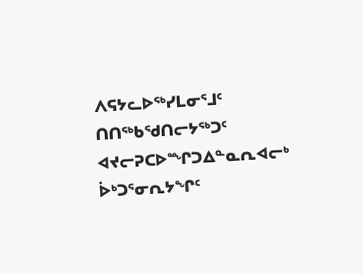ᐱᕋᔭᓚᐅᖅᓯᒪᓂᕐᒧᑦ ᑎᑎᖅᑲᖁᑎᓕᔭᖅᑐᑦ ᐊᔪᓕᕈᑕᐅᙱᑐᐃᓐᓇᕆᐊᓕᒃ ᐆᒃᑐᕐᓂᕆᔭᖏᑦ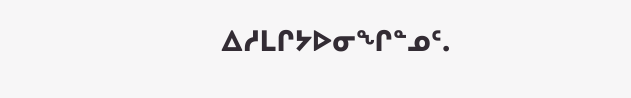ᐃᓱᒪᒋᔭᐅᓂᖏᓐᓄᑦ.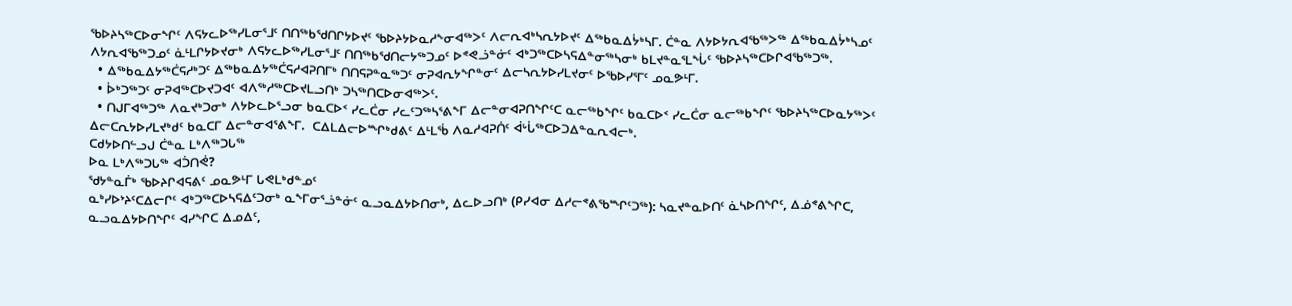ᖃᐅᔨᓴᖅᑕᐅᓂᖏᑦ ᐱᕋᔭᓚᐅᖅᓯᒪᓂᕐᒧᑦ ᑎᑎᖅᑲᖁᑎᒋᔭᐅᔪᑦ ᖃᐅᔨᔭᐅᓇᓱᖕᓂᐊᖅᐳᑦ ᐱᓕᕆᐊᒃᓴᕆᔭᐅᔪᑦ ᐃᖅᑲᓇᐃᔮᒃᓴᒥ. ᑖᓐᓇ ᐱᔭᐅᔭᕆᐊᖃᖅᐳᖅ ᐃᖅᑲᓇᐃᔮᒃᓴᓄᑦ ᐱᔭᕆᐊᖃᖅᑐᓄᑦ ᓈᒻᒪᒋᔭᐅᔪᓂᒃ ᐱᕋᔭᓚᐅᖅᓯᒪᓂᕐᒧᑦ ᑎᑎᖅᑲᖁᑎᓕᔭᖅᑐᓄᑦ ᐅᕝᕙᓘᓐᓃᑦ ᐊᒃᑐᖅᑕᐅᓴᕋᐃᓐᓂᖅᓴᓂᒃ ᑲᒪᔪᓐᓇᕐᒪᖔᑦ ᖃᐅᔨᓴᖅᑕᐅᒋᐊᖃᖅᑐᖅ.
  • ᐃᖅᑲᓇᐃᔭᖅᑖᕋᓱᒃᑐᑦ ᐃᖅᑲᓇᐃᔭᖅᑖᕋᓱᐊᕈᑎᒥᒃ ᑎᑎᕋᕈᓐᓇᖅᑐᑦ ᓂᕈᐊᕆᔭᖏᓐᓂᑦ ᐃᓕᓴᕆᔭᐅᓯᒪᔪᓂᑦ ᐅᖃᐅᓯᕐᒥᑦ ᓄᓇᕗᒻᒥ.
  • ᐆᒃᑐᖅᑐᑦ ᓂᕈᐊᖅᑕᐅᔪᑐᐊᑦ ᐊᐱᖅᓱᖅᑕᐅᔪᒪᓗᑎᒃ ᑐᓴᖅᑎᑕᐅᓂᐊᖅᐳᑦ.
  • ᑎᒍᒥᐊᖅᑐᖅ ᐱᓇᔪᒃᑐᓂᒃ ᐱᔭᐅᓚᐅᕐᓗᓂ ᑲᓇᑕᐅᑉ ᓯᓚᑖᓂ ᓯᓚᑦᑐᖅᓴᕐᕕᖕᒥ ᐃᓕᓐᓂᐊᕈᑎᖏᑦᑕ ᓇᓕᖅᑲᖏᑦ ᑲᓇᑕᐅᑉ ᓯᓚᑖᓂ ᓇᓕᖅᑲᖏᑦ ᖃᐅᔨᓴᖅᑕᐅᓇᔭᖅᐳᑦ ᐃᓕᑕᕆᔭᐅᓯᒪᔪᒃᑯᑦ ᑲᓇᑕᒥ ᐃᓕᓐᓂᐊᕐᕕᖕᒥ.  ᑕᐃᒪᐃᓕᐅᙱᒃᑯᕕᑦ ᐃᒻᒪᖄ ᐱᓇᓱᐊᕈᑏᑦ ᐋᒡᒑᖅᑕᐅᑐᐃᓐᓇᕆᐊᓕᒃ.
ᑕᑯᔭᐅᑎᓪᓗᒍ ᑖᓐᓇ ᒪᒃᐱᖅᑐᒐᖅ
ᐅᓇ ᒪᒃᐱᖅᑐᒐᖅ ᐊᑑᑎᕚ?
ᖁᔭᓐᓇᒦᒃ ᖃᐅᔨᒋᐊᕋᕕᑦ ᓄᓇᕗᒻᒥ ᒐᕙᒪᒃᑯᓐᓄᑦ
ᓇᒃᓯᐅᔾᔨᑦᑕᐃᓕᒋᑦ ᐊᒃᑐᖅᑕᐅᓴᕋᐃᑦᑐᓂᒃ ᓇᖕᒥᓂᕐᓘᓐᓃᑦ ᓇᓗᓇᐃᔭᐅᑎᓂᒃ, ᐃᓚᐅᓗᑎᒃ (ᑭᓯᐊᓂ ᐃᓱᓕᕝᕕᖃᙱᑦᑐᖅ): ᓴᓇᔪᓐᓇᐅᑎᑦ ᓈᓴᐅᑎᖏᑦ, ᐃᓅᕝᕕᖏᑕ, ᓇᓗᓇᐃᔭᐅᑎᖏᑦ ᐊᓯᖏᑕ ᐃᓄᐃᑦ,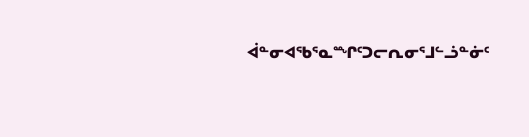ᐋᓐᓂᐊᖃᕐᓇᙱᑦᑐᓕᕆᓂᕐᒧᓪᓘᓐᓃᑦ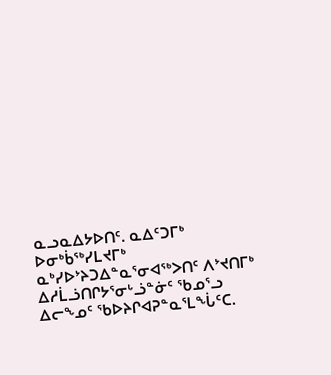ᓇᓗᓇᐃᔭᐅᑎᑦ. ᓇᐃᑦᑐᒥᒃ ᐅᓂᒃᑳᖅᓯᒪᔪᒥᒃ ᓇᒃᓯᐅᔾᔨᑐᐃᓐᓇᕐᓂᐊᖅᐳᑎᑦ ᐱᔾᔪᑎᒥᒃ ᐃᓱᒫᓘᑎᒋᔭᕐᓂᒡᓘᓐᓃᑦ ᖃᓄᕐᓗ ᐃᓕᖕᓄᑦ ᖃᐅᔨᒋᐊᕈᓐᓇᕐᒪᖔᑦᑕ.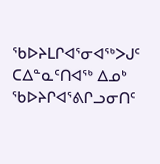ᖃᐅᔨᒪᒋᐊᕐᓂᐊᖅᐳᒍᑦ ᑕᐃᓐᓇᑦᑎᐊᖅ ᐃᓄᒃ ᖃᐅᔨᒋᐊᕐᕕᒋᓗᓂᑎᑦ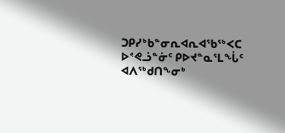ᑐᑭᓯᒃᑲᓐᓂᕆᐊᕆᐊᖃᖅᐸᑕ ᐅᕝᕙᓘᓐᓃᑦ ᑭᐅᔪᓐᓇᕐᒪᖔᑦ ᐊᐱᖅᑯᑎᖕᓂᒃ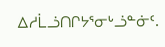ᐃᓱᒫᓘᑎᒋᔭᕐᓂᒡᓘᓐᓃᑦ.